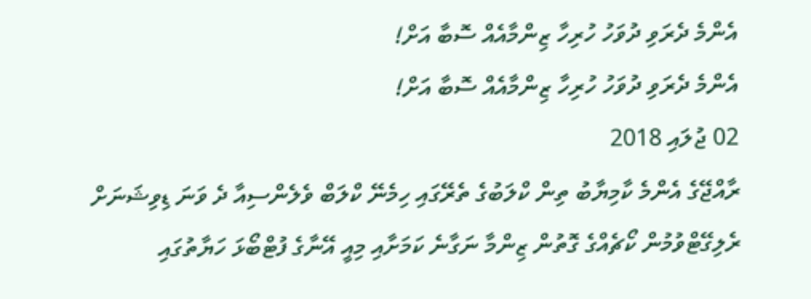އެންމެ ދެރަވި ދުވަހު ހުރިހާ ޒިންމާއެއް ސޮބާ އަށް!
އެންމެ ދެރަވި ދުވަހު ހުރިހާ ޒިންމާއެއް ސޮބާ އަށް!
02 ޖުލައި 2018
ރާއްޖޭގެ އެންމެ ކާމިޔާބު ތިން ކްލަބުގެ ތެރޭގައި ހިމެނޭ ކްލަބް ވެލެންސިއާ ދެ ވަނަ ޑިވިޝަނަށް ރެލިގޭޓްވުމުން ކޯޗެއްގެ ގޮތުން ޒިންމާ ނަގާނެ ކަމަށާއި މިއީ އޭނާގެ ފުޓްބޯޅަ ހަޔާތުގައި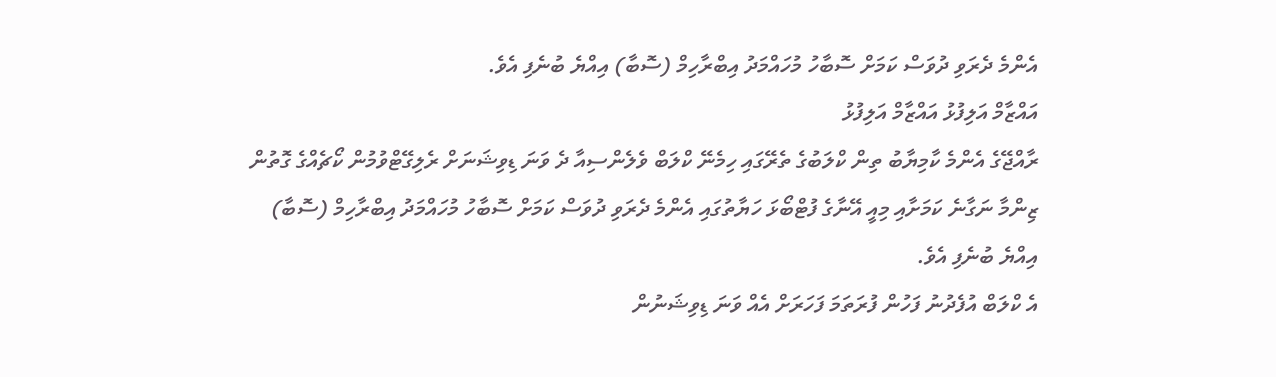އެންމެ ދެރަވި ދުވަސް ކަމަށް ސޮބާހު މުހައްމަދު އިބްރާހިމް (ސޮބާ) އިއްޔެ ބުނެފި އެވެ.
އައްޒާމް އަލިފުޅު އައްޒާމް އަލިފުޅު
ރާއްޖޭގެ އެންމެ ކާމިޔާބު ތިން ކްލަބުގެ ތެރޭގައި ހިމެނޭ ކްލަބް ވެލެންސިއާ ދެ ވަނަ ޑިވިޝަނަށް ރެލިގޭޓްވުމުން ކޯޗެއްގެ ގޮތުން ޒިންމާ ނަގާނެ ކަމަށާއި މިއީ އޭނާގެ ފުޓްބޯޅަ ހަޔާތުގައި އެންމެ ދެރަވި ދުވަސް ކަމަށް ސޮބާހު މުހައްމަދު އިބްރާހިމް (ސޮބާ) އިއްޔެ ބުނެފި އެވެ.
އެ ކްލަބް އުފެދުނު ފަހުން ފުރަތަމަ ފަހަރަށް އެއް ވަނަ ޑިވިޝަނުން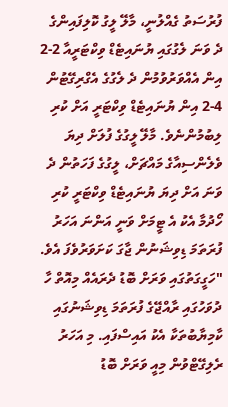ފުރުސަތު ގެއްލުނީ، މާލޭ ލީގު ކޮލިފައިންގެ ދެ ވަނަ ލެގުގައި ޔުނައިޓެޑް ވިކްޓަރީއާ 2-2 އިން އެއްވަރުވުމުން ދެ ލެގުގެ އެގްރިގޭޓުން 4-2 އިން ޔުނައިޓެޑް ވިކްޓަރީ އަށް ކުރި ލިބުމުންނެވެ. މާލޭ ލީގުގެ ފުލަށް ދިޔަ ވެލެންސިއާގެ މައްޗަށް، ލީގުގެ ފަހަތުން ދެ ވަނަ އަށް ދިޔަ ޔުނައިޓެޑް ވިކްޓަރީ ކުރި ހޯދުމާ އެކު އެ ޓީމަށް ވަނީ އަންނަ އަހަރު ފުރަތަމަ ޑިވިޝަނުން ޖާގަ ކަށަވަރުވެފަ އެވެ.
"ހަގީގަތުގައި ވަރަށް ބޮޑު ދެރައެއް މިއޮތް ހާ ދުވަހުގައި ރާއްޖޭގެ ފުރަތަމަ ޑިވިޝަނުގައި ކާމިޔާބުތަކާ އެކު އައިސްފައި. މި އަހަރު ރެލިގޭޓްވުން މިއީ ވަރަށް ބޮޑު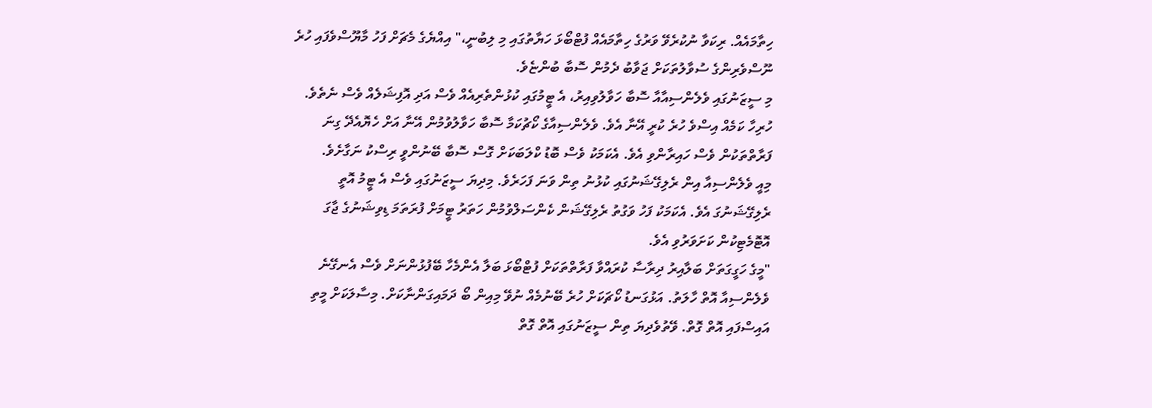ހިތާމައެއް. ރިކަވާ ނުކުރެވޭ ވަރުގެ ހިތާމައެއް ފުޓްބޯޅަ ހަޔާތުގައި މި ލިބުނީ،" އިއްޔެގެ މެޗަށް ފަހު މާޔޫސްވެފައި ހުރެ ނޫސްވެރިންގެ ސުވާލުތަކަށް ޖަވާބު ދެމުން ސޮބާ ބުންޏެވެ.
މި ސީޒަނުގައި ވެލެންސިއާއާ ސޮބާ ހަވާލުވިއިރު، އެ ޓީމުގައި ކުޅުންތެރިއެއް ވެސް އަދި އޮފިޝަލެއް ވެސް ނެތެވެ. ހުރިހާ ކަމެއް އިސްވެ ހުރެ ކުރީ އޭނާ އެވެ. ވެލެންސިއާގެ ކޯޗުކަމާ ސޮބާ ހަވާލުވުމުން އޭނާ އަށް ހެޔޮއެދޭ ގިނަ ފަރާތްތަކުން ވެސް ހައިރާންވި އެވެ. އެކަމަކު ވެސް ބޮޑު ކްލަބަކަށް ގޮސް ސޮބާ ބޭނުންވީ ރިސްކު ނަގާށެވެ.
މިއީ ވެލެންސިއާ އިން ރެލިގޭޝަނުގައި ކުޅުނު ތިން ވަނަ ފަހަރެވެ. މިދިޔަ ސީޒަނުގައި ވެސް އެ ޓީމު އޮތީ ރެލިގޭޝަނުގަ އެވެ. އެކަމަކު ފަހު ވަގުތު ރެލިގޭޝަން ކެންސަލްވުމުން ހަތަރު ޓީމަށް ފުރަތަމަ ޑިވިޝަނުގެ ޖާގަ އޮޓޮމެޓިކުން ކަށަވަރުވި އެވެ.
"މީގެ ހަގީގަތަށް ބަލާއިރު ދިރާސާ ކުރައްވާ ފަރާތްތަކަށް ފުޓްބޯޅަ ބަލާ އެންމެހާ ބޭފުޅުންނަށް ވެސް އެނގޭނެ ވެލެންސިއާ އޮތް ހާލަތު. އަޅުގަނޑު ކޯޗަކަށް ހުރެ ބޭނުމެއް ނުވޭ މިއިން ބޯ ދަމައިގަންނާކަށް. މިސާލަކަށް މީތި އައިސްފައި އޮތް ގޮތް. ވޭތުވެދިޔަ ތިން ސީޒަނުގައި އޮތް ގޮތް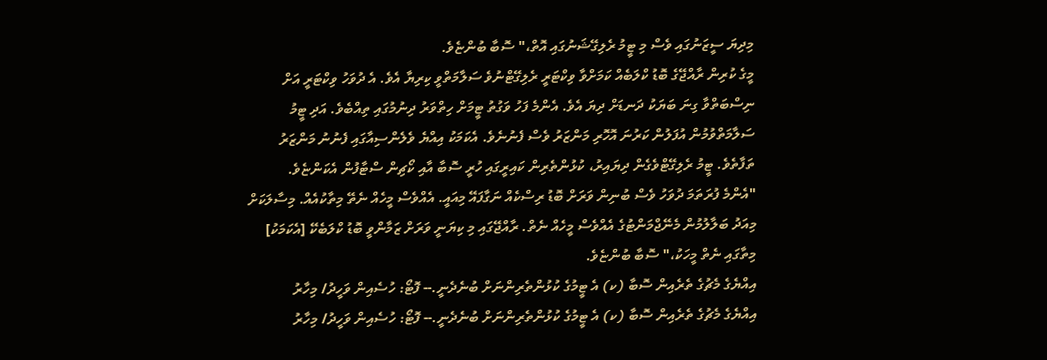މިދިޔަ ސީޒަނުގައި ވެސް މި ޓީމު ރެލިގޭޝަނުގައި އޮތް،" ސޮބާ ބުންޏެވެ.
މީގެ ކުރިން ރާއްޖޭގެ ބޮޑު ކްލަބެއް ކަމަށްވާ ވިކްޓަރީ ރެލިގޭޓްނުވެ ސަލާމަތްވީ ކިރިޔާ އެވެ. އެ ދުވަހު ވިކްޓަރީ އަށް ނިސްބަތްވާ ގިނަ ބަޔަކު ދަނޑަށް ދިޔަ އެވެ. އެންމެ ފަހު ވަގުތު ޓީމަށް ހިތްވަރު ދިނުމުގައި ތިއްބެވެ. އަދި ޓީމު ސަލާމަތްވުމުން އުފަލުން ކަރުނަ އޮހޮރި މަންޒަރު ވެސް ފެނުނެވެ. އެކަމަކު އިއްޔެ ވެލެންސިއާގައި ފެނުނު މަންޒަރު ތަފާތެވެ. ޓީމު ރެލިގޭޓްވެގެން ދިޔައިރު، ކުޅުންތެރިން ކައިރީގައި ހުރީ ސޮބާ އާއި ކޯޗިން ސްޓާފުން އެކަންޏެވެ.
"އެންމެ ފުރަތަމަ ދުވަހު ވެސް ބުނިން ވަރަށް ބޮޑު ރިސްކެއް ނަގާފައޭ މިއައީ. އެއްވެސް މީހެއް ނެތޭ މިތާކުއެއް. މިސާލަކަށް މިއަދު ބަލާލުމުން މެނޭޖްމަންޓުގެ އެއްވެސް މީހެއް ނެތް. ރާއްޖޭގައި މި ކިޔަނީ ވަރަށް ޒަމާންވީ ބޮޑު ކްލަބެކޭ [އެކަމަކު] މިތާގައި ނެތް މީހަކު،" ސޮބާ ބުންޏެވެ.
އިއްޔެގެ މެޗުގެ ތެރެއިން ސޮބާ (ކ) އެ ޓީމުގެ ކުޅުންތެރިންނަށް ބުނެދެނީ.-- ފޮޓޯ: ހުސެއިން ވަހީދު/ މިހާރު
އިއްޔެގެ މެޗުގެ ތެރެއިން ސޮބާ (ކ) އެ ޓީމުގެ ކުޅުންތެރިންނަށް ބުނެދެނީ.-- ފޮޓޯ: ހުސެއިން ވަހީދު/ މިހާރު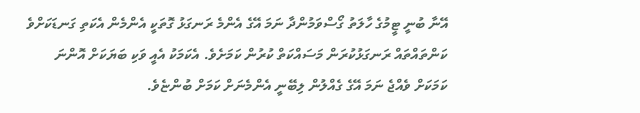އޭނާ ބުނީ ޓީމުގެ ހާލަތު ގޯސްވަމުންދާ ނަމަ އޭގެ އެންމެ ރަނގަޅު ގޮތަކީ އެންމެން އެކަތި ގަނޑަކަށްވެ ކަންތައްތައް ރަނގަޅުކުރަން މަސައްކަތް ކުރުން ކަމަށެވެ. އެކަމަކު އެއީ ވަކި ބަޔަކަށް އޮންނަ ކަމަކަށް ވެއްޖެ ނަމަ އޭގެ ގެއްލުން ލިބޭނީ އެންމެނަށް ކަމަށް ބުންޏެވެ.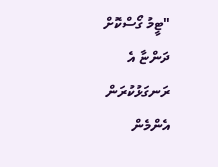"ޓީމު ގޯސްކޮށް ދަންޏާ އެ ރަނގަޅުކުރަން އެންމެން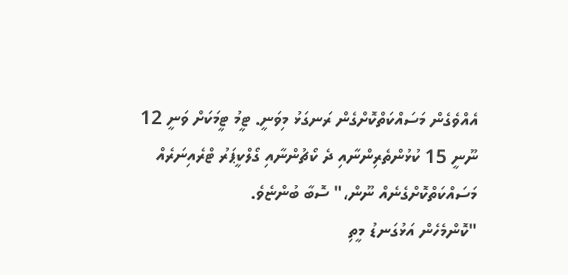އެއްވެގެން މަސައްކަތްކޮށްގެން ރަނގަޅު މިވަނީ. ޓީމު ޓީމަކަށް ވަނީ 12 ނޫނީ 15 ކުޅުންތެރިންނާއި ދެ ކޯޗުންނާއި ގޯލްކީޕަރު ޓްރެއިނަރެއް މަސައްކަތްކޮށްގެނެއް ނޫން،" ސޮބާ ބުންޏެވެ.
"ކޮންމެހެން އަޅުގަނޑު މީތި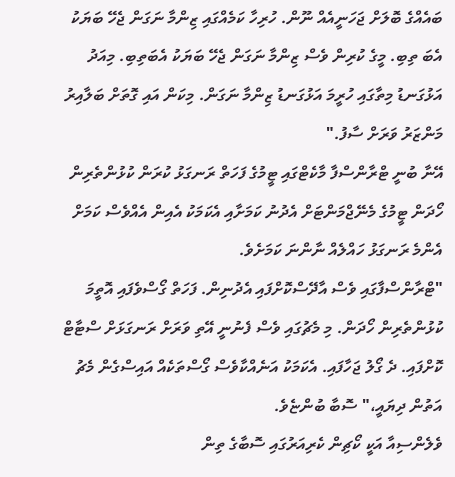ބައެއްގެ ބޮލަށް ޖަހަނީއެއް ނޫން. ހުރިހާ ކަމެއްގައި ޒިންމާ ނަގަން ޖެހޭ ބަޔަކު އެބަ ތިބި. މީގެ ކުރިން ވެސް ޒިންމާ ނަގަން ޖެހޭ ބަޔަކު އެބަތިބި. މިއަދު އަޅުގަނޑު މިތާގައި ހުރީމަ އަޅުގަނޑު ޒިންމާ ނަގަން. މިކަން އައި ގޮތަށް ބަލާއިރު މަންޒަރު ވަރަށް ސާފު."
އޭނާ ބުނީ ޓްރާންސްފާ މާކެޓްގައި ޓީމުގެ ފަހަތް ރަނގަޅު ކުރަން ކުޅުންތެރިން ހޯދަން ޓީމުގެ މެނޭޖްމަންޓަށް އެދުނު ކަމަށާއި އެކަމަކު އެއިން އެއްވެސް ކަމަށް އެންމެ ރަނގަޅު ހައްލެއް ނާންނަ ކަމަށެވެ.
"ޓްރާންސްފާގައި ވެސް އާދޭސްކޮށްފައި އެދުނިން. ފަހަތް ގޯސްވެފައި އޮތީމަ ކުޅުންތެރިން ހޯދަން. މި މެޗުގައި ވެސް ފެނުނީ އޭތި ވަރަށް ރަނގަޅަށް ސްޓާޓް ކޮށްފައި. ދެ ގޯލު ޖަހާފައި. އެކަމަކު އަނެއްކާވެސް ގޯސްތަކެއް އައިސްގެން މެޗު އަތުން ދިޔައީ،" ސޮބާ ބުންޏެވެ.
ވެލެންސިއާ އަކީ ކޯޗިން ކެރިއަރުގައި ސޮބާގެ ތިން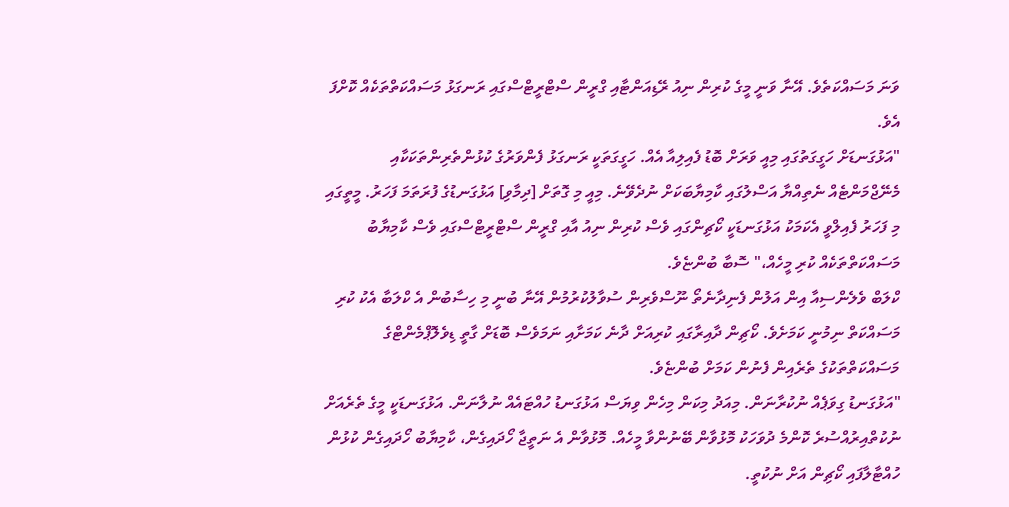ވަނަ މަސައްކަތެވެ. އޭނާ ވަނީ މީގެ ކުރިން ނިއު ރޭޑިއަންޓާއި ގްރީން ސްޓްރީޓްސްގައި ރަނގަޅު މަސައްކަތްތަކެއް ކޮށްފަ އެވެ.
"އަޅުގަނޑަށް ހަގީގަތުގައި މިއީ ވަރަށް ބޮޑު ފެއިލިއާ އެއް. ހަގީގަތަކީ ރަނގަޅު ފެންވަރުގެ ކުޅުންތެރިންތަކަކާއި މެނޭޖްމަންޓެއް ނެތިއްޔާ އަސްލުގައި ކާމިޔާބަކަށް ނުދެވޭނެ. މިއީ މި ގޮތަށް [ދިމާވި] އަޅުގަނޑުގެ ފުރަތަމަ ފަހަރު. މީތީގައި މި ފަހަރު ފެއިލްވީ އެކަމަކު އަޅުގަނޑަކީ ކޯޗިންގައި ވެސް ކުރިން ނިއު އާއި ގްރީން ސްޓްރީޓްސްގައި ވެސް ކާމިޔާބު މަސައްކަތްތަކެއް ކުރި މީހެއް،" ސޮބާ ބުންޏެވެ.
ކްލަބް ވެލެންސިއާ އިން އަލުން ފެނިދާނެތޯ ނޫސްވެރިން ސުވާލުކުރުމުން އޭނާ ބުނީ މި ހިސާބުން އެ ކްލަބާ އެކު ކުރި މަސައްކަތް ނިމުނީ ކަމަށެވެ. ކޯޗިން ދާއިރާގައި ކުރިއަށް ދާނެ ކަމަށާއި ނަމަވެސް ބޮޑަށް ގާތީ ޑިވެލޮޕްމެންޓްގެ މަސައްކަތްތަކުގެ ތެރެއިން ފެނުން ކަމަށް ބުންޏެވެ.
"އަޅުގަނޑު ގިވަޕެއް ނުކުރާނަން. މިއަދު މިކަން މިހެން ވިޔަސް އަޅުގަނޑު ހުއްޓައެއް ނުލާނަން. އަޅުގަނޑަކީ މީގެ ތެރެއަށް ނުކުތްއިރުއްސުރެ ކޮންމެ ދުވަހަކު މޮޅުވާން ބޭނުންވާ މީހެއް. މޮޅުވާން އެ ނަތީޖާ ހޯދައިގެން، ކާމިޔާބު ހޯދައިގެން ކުޅުން ހުއްޓާލާފައި ކޯޗިން އަށް ނުކުތީ.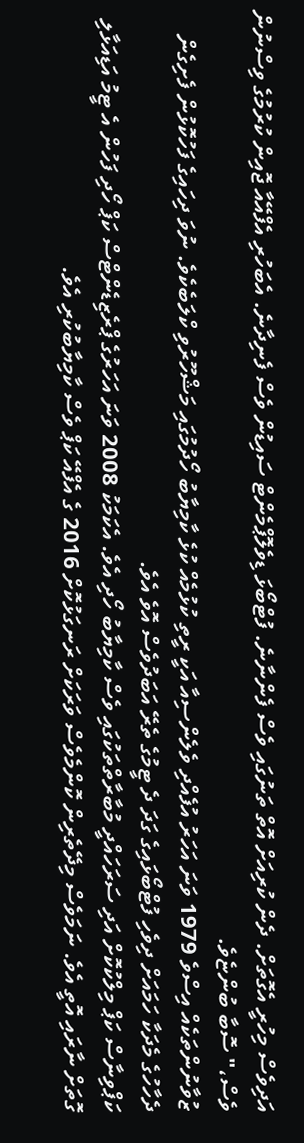އަދިވެސް މިހުރީ އެގޮތަށް. ދެން ކުރިއަށް އޮތް ތަނުގައި ވެސް ފެންނާނެ. ފުޓްބޯޅަ ޑިވެލޮޕްމެންޓް ސައިޑުން ވެސް ފެނިދާނެ. އެބަހުރި އެފްއޭއާ ޖޮއިން ކުރުމުގެ ވިސްނުން ވެސް،" ސޮބާ ބުންޏެވެ.
ޒުވާނުންތަކެއް އިސްވެ 1979 ވަނަ އަހަރު އުފެއްދި ވެލެންސިއާ އަކީ ރީތި ކުޅުމެއް ކުޅެ ކާމިޔާބު ހޯދުމުގައި މަޝްހޫރުވި ކްލަބެކެވެ. ނުވަ ދިހައިގެ ފަހުކޮޅުން ފެށިގެން ދެހާހުގެ މެދަކާ ހަމައަށް ދިވެހި ފުޓްބޯޅައިގެ ގަދަ ދެ ޓީމުގެ ތެރޭ އަބަދުވެސް އޮވެ އެވެ.
ކަޕްވިނާސް ކަޕް މިލްކުކޮށް އަދި ސަރަހައްދީ މުބާރާތްތަކުގައި ވެސް ކާމިޔާބު ހޯދި އެވެ. އެކަމަކު 2008 ވަނަ އަހަރުގެ ޕްރެޒިޑެންޓްސް ކަޕް ހޯދި ފަހުން އެ ޓީމު އަޑިއަޅާލި ގޮތަށް ނާރައި އޮތީ އެވެ. ނަމަވެސް މިދޭތެރިން ކޮންމެވެސް ވަރަކަށް ރަނގަޅުކޮށް 2016 ގެ އެފްއޭ ކަޕް ވެސް ކާމިޔާބުކުރި އެވެ.